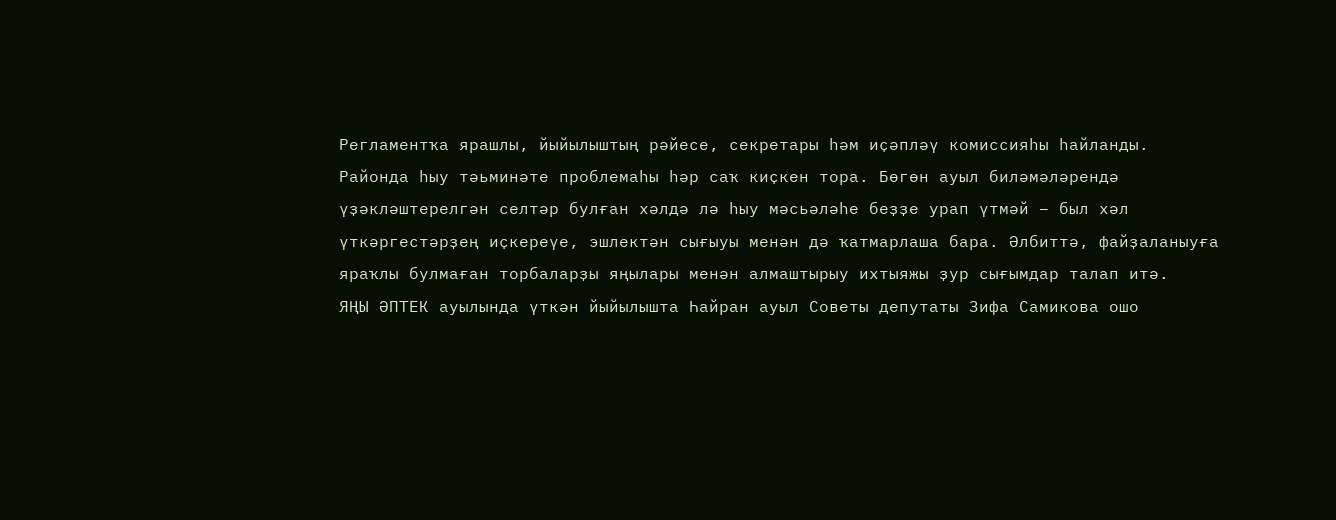Регламентҡа ярашлы, йыйылыштың рәйесе, секретары һәм иҫәпләү комиссияһы һайланды.
Районда һыу тәьминәте проблемаһы һәр саҡ киҫкен тора. Бөгөн ауыл биләмәләрендә үҙәкләштерелгән селтәр булған хәлдә лә һыу мәсьәләһе беҙҙе урап үтмәй – был хәл үткәргестәрҙең иҫкереүе, эшлектән сығыуы менән дә ҡатмарлаша бара. Әлбиттә, файҙаланыуға яраҡлы булмаған торбаларҙы яңылары менән алмаштырыу ихтыяжы ҙур сығымдар талап итә.
ЯҢЫ ӘПТЕК ауылында үткән йыйылышта Һайран ауыл Советы депутаты Зифа Самикова ошо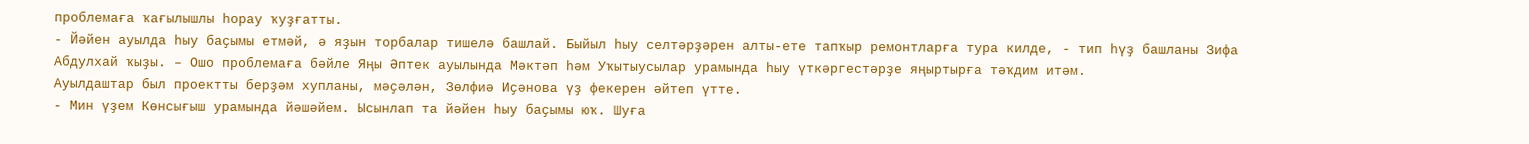проблемаға ҡағылышлы һорау ҡуҙғатты.
- Йәйен ауылда һыу баҫымы етмәй, ә яҙын торбалар тишелә башлай. Быйыл һыу селтәрҙәрен алты-ете тапҡыр ремонтларға тура килде, - тип һүҙ башланы Зифа Абдулхай ҡыҙы. – Ошо проблемаға бәйле Яңы Әптек ауылында Мәктәп һәм Уҡытыусылар урамында һыу үткәргестәрҙе яңыртырға тәҡдим итәм.
Ауылдаштар был проектты берҙәм хупланы, мәҫәлән, Зөлфиә Иҫәнова үҙ фекерен әйтеп үтте.
- Мин үҙем Көнсығыш урамында йәшәйем. Ысынлап та йәйен һыу баҫымы юҡ. Шуға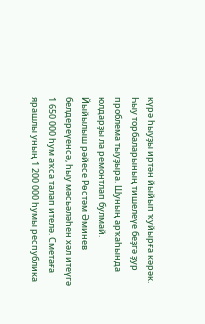күрә һыуҙы иртән йыйып ҡуйырға кәрәк. Һыу торбаларының тишелеүе беҙгә ҙур проблема тыуҙыра. Шуның арҡаһында юлдарҙы ла ремонтлап булмай.
Йыйылыш рәйесе Рөстәм Әминев белдереүенсә, һыу мәсьәләһен хәл итеүгә 1 650 000 һум аҡса талап ителә. Сметаға ярашлы уның 1 200 000 һумы республика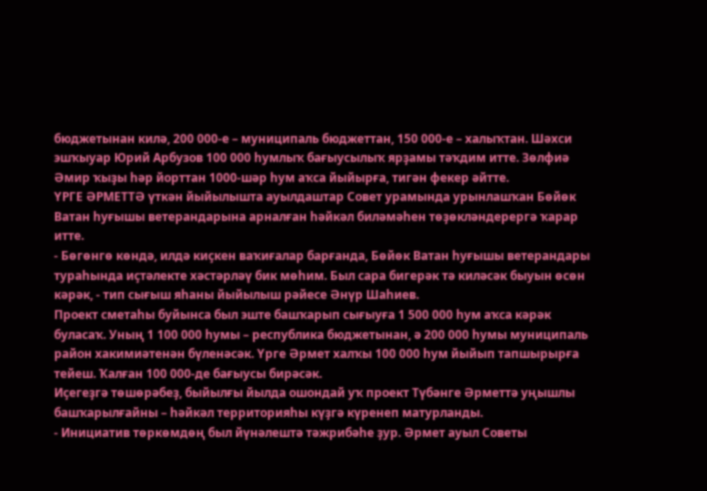бюджетынан килә, 200 000-е – муниципаль бюджеттан, 150 000-е – халыҡтан. Шәхси эшҡыуар Юрий Арбузов 100 000 һумлыҡ бағыусылыҡ ярҙамы тәҡдим итте. Зөлфиә Әмир ҡыҙы һәр йорттан 1000-шәр һум аҡса йыйырға, тигән фекер әйтте.
ҮРГЕ ӘРМЕТТӘ үткән йыйылышта ауылдаштар Совет урамында урынлашҡан Бөйөк Ватан һуғышы ветерандарына арналған һәйкәл биләмәһен төҙөкләндерергә ҡарар итте.
- Бөгөнгө көндә, илдә киҫкен ваҡиғалар барғанда, Бөйөк Ватан һуғышы ветерандары тураһында иҫтәлекте хәстәрләү бик мөһим. Был сара бигерәк тә киләсәк быуын өсөн кәрәк, - тип сығыш яһаны йыйылыш рәйесе Әнүр Шаһиев.
Проект сметаһы буйынса был эште башҡарып сығыуға 1 500 000 һум аҡса кәрәк буласаҡ. Уның 1 100 000 һумы – республика бюджетынан, ә 200 000 һумы муниципаль район хакимиәтенән бүленәсәк. Үрге Әрмет халҡы 100 000 һум йыйып тапшырырға тейеш. Ҡалған 100 000-де бағыусы бирәсәк.
Иҫегеҙгә төшөрәбеҙ, быйылғы йылда ошондай уҡ проект Түбәнге Әрметтә уңышлы башҡарылғайны – һәйкәл территорияһы күҙгә күренеп матурланды.
- Инициатив төркөмдөң был йүнәлештә тәжрибәһе ҙур. Әрмет ауыл Советы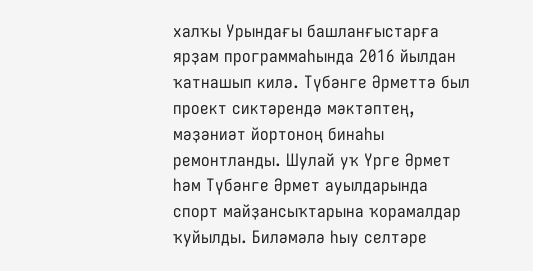халҡы Урындағы башланғыстарға ярҙам программаһында 2016 йылдан ҡатнашып килә. Түбәнге Әрметтә был проект сиктәрендә мәктәптең, мәҙәниәт йортоноң бинаһы ремонтланды. Шулай уҡ Үрге Әрмет һәм Түбәнге Әрмет ауылдарында спорт майҙансыҡтарына ҡорамалдар ҡуйылды. Биләмәлә һыу селтәре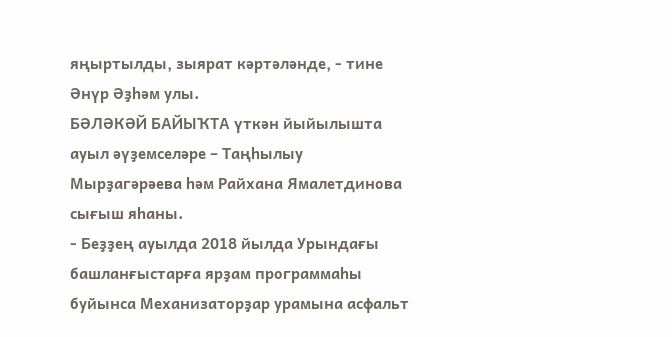яңыртылды, зыярат кәртәләнде, - тине Әнүр Әҙһәм улы.
БӘЛӘКӘЙ БАЙЫҠТА үткән йыйылышта ауыл әүҙемселәре – Таңһылыу Мырҙагәрәева һәм Райхана Ямалетдинова сығыш яһаны.
- Беҙҙең ауылда 2018 йылда Урындағы башланғыстарға ярҙам программаһы буйынса Механизаторҙар урамына асфальт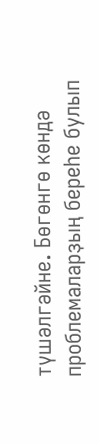түшәлгәйне. Бөгөнгө көндә проблемаларҙың береһе булып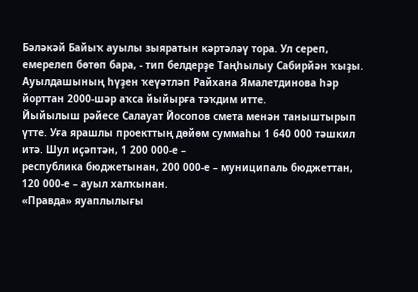Бәләкәй Байыҡ ауылы зыяратын кәртәләү тора. Ул сереп, емерелеп бөтөп бара, - тип белдерҙе Таңһылыу Сабирйән ҡыҙы.
Ауылдашының һүҙен ҡеүәтләп Райхана Ямалетдинова һәр йорттан 2000-шәр аҡса йыйырға тәҡдим итте.
Йыйылыш рәйесе Салауат Йосопов смета менән таныштырып үтте. Уға ярашлы проекттың дөйөм суммаһы 1 640 000 тәшкил итә. Шул иҫәптән, 1 200 000-е –
республика бюджетынан, 200 000-е – муниципаль бюджеттан, 120 000-е – ауыл халҡынан.
«Правда» яуаплылығы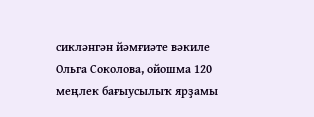сикләнгән йәмғиәте вәкиле Ольга Соколова, ойошма 120 меңлек бағыусылыҡ ярҙамы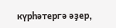күрһәтергә әҙер,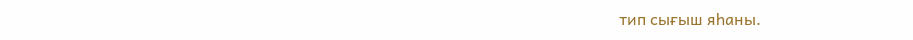тип сығыш яһаны.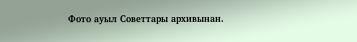Фото ауыл Советтары архивынан.